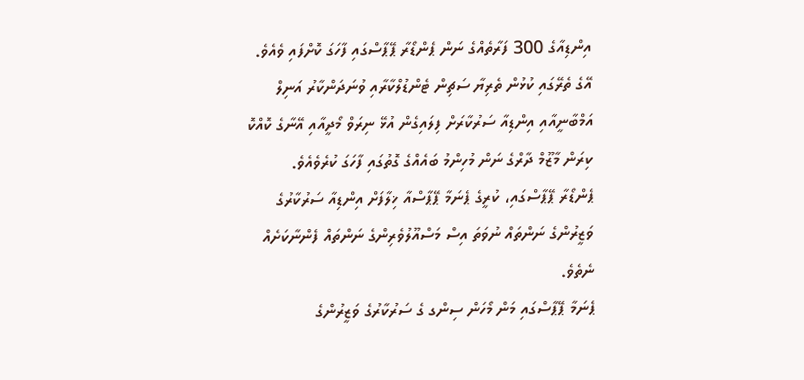އިންޑިއާގެ 300 ފަރާތެއްގެ ނަން ޕެންޑޯރާ ޕޭޕާސްގައި ފާހަގަ ކޮށްފައި ވެއެވެ. އޭގެ ތެރޭގައި ކުޅުން ތެރިޔާ ސަޗިން ޓެންޑުލްކާރާއި ވުނަދަންކާރު އަނިލް އަމްބާނީއާއި އިންޑިއާ ސަރުކާރަށް ފިލައިގެން އުޅޭ ނިރަވް މޯދީއާއި އޭނާގެ ކޮއްކޮ ކިރަން މާޒޫމް ދާރްގެ ނަން މުހިންމު ބައެއްގެ ގޮތުގައި ފާހަގަ ކުރެވެއެވެ.
ޕެންޑޯރާ ޕޭޕާސްގައި، ކުރީގެ ޕެނަމާ ޕޭޕާސްއާ ޚިލާފަށް އިންޑިއާ ސަރުކާރުގެ ވަޒީރުންގެ ނަންތައް ނުވަތަ އިސް މަސްއޫލުވެރިންގެ ނަންތައް ފެންނާކަށެއް ނެތެވެ.
ޕެނަމާ ޕޭޕާސްގައި މަން މޯހަން ސިންގ ގެ ސަރުކާރުގެ ވަޒީރުންގެ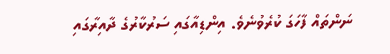ނަންތައް ފާހަގަ ކުރެވުނެވެ. އިންޑިއާގައި ސަރުކާރުގެ ދާއިރާގައި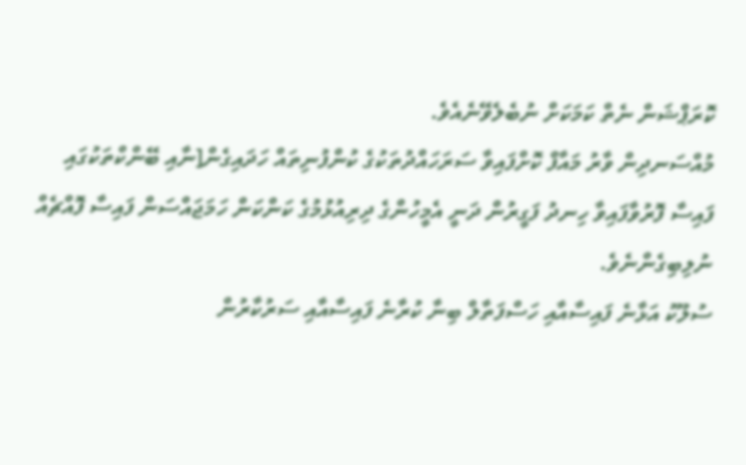ކޮރަޕްޝަން ނެތް ކަމަކަށް ނުބެލެވޭނެއެވެ.
މުއްސަނދިން ވާރު މައާފް ކޮށްފައިވާ ސަރަހައްދުތަކުގެ ކުންފުނިތައް ހަދައިގެން[ނާއި ބޭންކްތަކުގައި ފައިސާ ފޮރުވާފައިވާ ހިނދު ފަގީރުން ދަނީ އެމީހުންގެ ދިރިއުޅުމުގެ ކަންކަން ހަމަޖައްސަން ފައިސާ ފޮއްޗެއް ނުލިބިގެންނެވެ.
ސުލޫކު އަޅާނެ ފައިސާއާއި ހަސްފަތާލް ބިނާ ކުރާނެ ފައިސާއާއި ސަރުކާރުން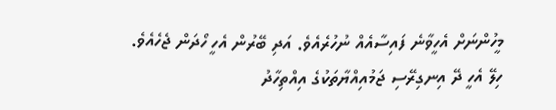މީހުންނަށް އެހީވާނެ ފައިސާއެއް ނުހުރެއެވެ. އަދި ބޭރުން އެހީ ހޯދަން ޖެހެއެވެ.
ހިލޭ އެހީ ދޭ އިނގިރޭސި ޖަމުއިއްޔާތަކުގެ އިއްތިހާދު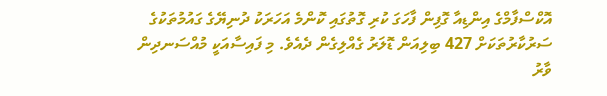އޮކްސްފާމްގެ އިންޑިއާ ގޮފިން ފާހަގަ ކުރި ގޮތުގައި ކޮންމެ އަހަރަކު ދުނިޔޭގެ ގައުމުތަކުގެ ސަރުކާރުތަކަށް 427 ބިލިއަން ޑޮލަރު ގެއްލިގެން ދެއެވެ. މި ފައިސާއަކީ މުއްސަނދިން ވާރު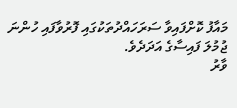މައާފު ކޮށްފައިވާ ސަރަހައްދުތަކުގައި ފޮރުވާފައި ހުންނަ ޖުމުލަ ފައިސާގެ އަދަދެވެ.
ވާރު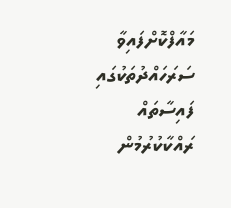މައާފްކޮށްފައިވާ ސަރަހައްދުތަކުގައި ފައިސާތައް ރައްކާކުރުމުން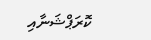ކޮރަޕްޝަނާއި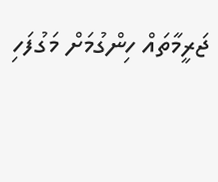ޖަރީމާތައް ހިންގުމަށް މަގުފަހި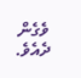ވެގެން ދެއެވެ.